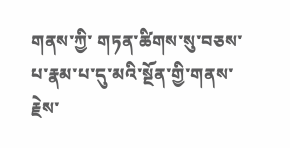གནས་ཀྱི་ གཏན་ཚིགས་སུ་བཅས་པ་རྣམ་པ་དུ་མའི་སྔོན་གྱི་གནས་རྗེས་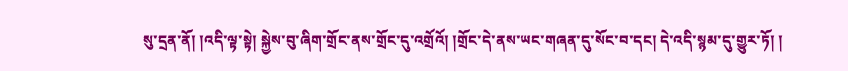སུ་དྲན་ནོ། །འདི་ལྟ་སྟེ། སྐྱེས་བུ་ཞིག་གྲོང་ནས་གྲོང་དུ་འགྲོའོ། །གྲོང་དེ་ནས་ཡང་གཞན་དུ་སོང་བ་དང། དེ་འདི་སྙམ་དུ་གྱུར་ཏོ། །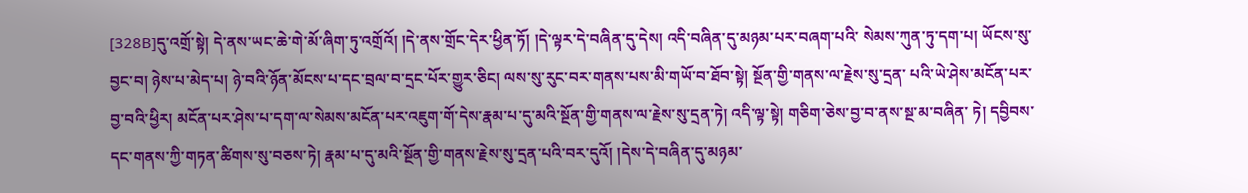[328B]དུ་འགྲོ་སྟེ། དེ་ནས་ཡང་ཆེ་གེ་མོ་ཞིག་ཏུ་འགྲོའོ། །དེ་ནས་གྲོང་དེར་ཕྱིན་ཏོ། །དེ་ལྟར་དེ་བཞིན་དུ་དེས། འདི་བཞིན་དུ་མཉམ་པར་བཞག་པའི་ སེམས་ཀུན་ཏུ་དག་པ། ཡོངས་སུ་བྱང་བ། ཉེས་པ་མེད་པ། ཉེ་བའི་ཉོན་མོངས་པ་དང་བྲལ་བ་དྲང་པོར་གྱུར་ཅིང། ལས་སུ་རུང་བར་གནས་པས་མི་གཡོ་བ་ཐོབ་སྟེ། སྔོན་གྱི་གནས་ལ་རྗེས་སུ་དྲན་ པའི་ཡེ་ཤེས་མངོན་པར་བྱ་བའི་ཕྱིར། མངོན་པར་ཤེས་པ་དག་ལ་སེམས་མངོན་པར་འཇུག་གོ་དེས་རྣམ་པ་དུ་མའི་སྔོན་གྱི་གནས་ལ་རྗེས་སུ་དྲན་ཏེ། འདི་ལྟ་སྟེ། གཅིག་ཅེས་བྱ་བ་ནས་སྔ་མ་བཞིན་ ཏེ། དབྱིབས་དང་གནས་ཀྱི་གཏན་ཚིགས་སུ་བཅས་ཏེ། རྣམ་པ་དུ་མའི་སྔོན་གྱི་གནས་རྗེས་སུ་དྲན་པའི་བར་དུའོ། །དེས་དེ་བཞིན་དུ་མཉམ་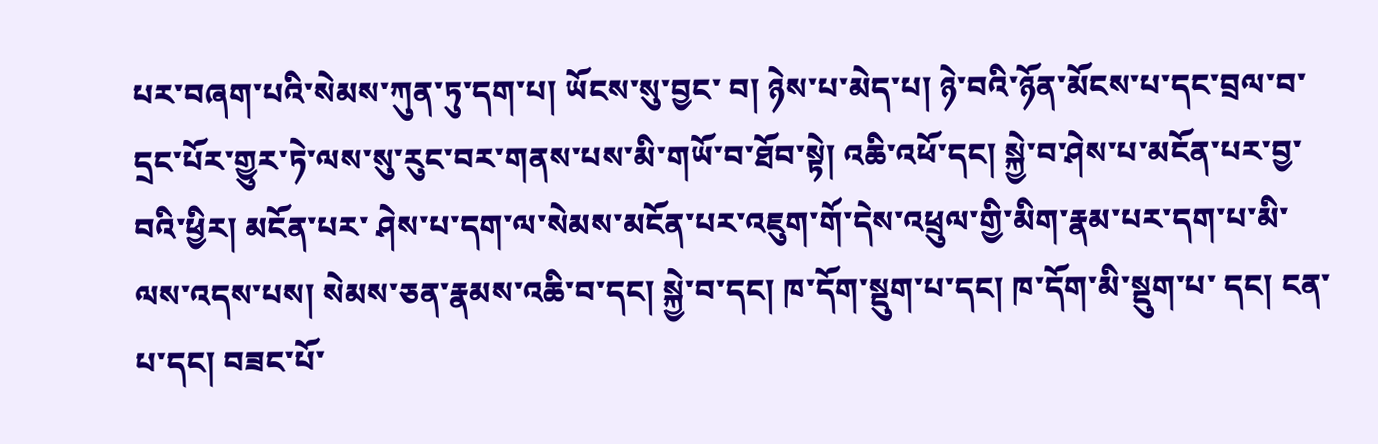པར་བཞག་པའི་སེམས་ཀུན་ཏུ་དག་པ། ཡོངས་སུ་བྱང་ བ། ཉེས་པ་མེད་པ། ཉེ་བའི་ཉོན་མོངས་པ་དང་བྲལ་བ་དྲང་པོར་གྱུར་ཏེ་ལས་སུ་རུང་བར་གནས་པས་མི་གཡོ་བ་ཐོབ་སྟེ། འཆི་འཕོ་དང། སྐྱེ་བ་ཤེས་པ་མངོན་པར་བྱ་བའི་ཕྱིར། མངོན་པར་ ཤེས་པ་དག་ལ་སེམས་མངོན་པར་འཇུག་གོ་དེས་འཕྲུལ་གྱི་མིག་རྣམ་པར་དག་པ་མི་ལས་འདས་པས། སེམས་ཅན་རྣམས་འཆི་བ་དང། སྐྱེ་བ་དང། ཁ་དོག་སྡུག་པ་དང། ཁ་དོག་མི་སྡུག་པ་ དང། ངན་པ་དང། བཟང་པོ་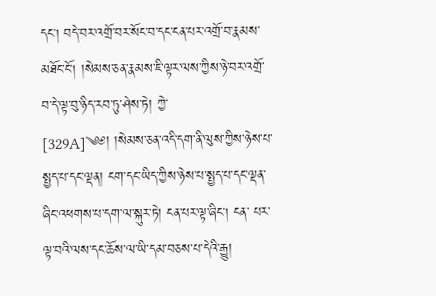དང། བདེ་བར་འགྲོ་བར་སོང་བ་དང་ངན་པར་འགྲོ་བ་རྣམས་མཐོང་ངོ། །སེམས་ཅན་རྣམས་ཇི་ལྟར་ལས་ཀྱིས་ཉེ་བར་འགྲོ་བ་དེ་ལྟ་བུ་ཉིད་རབ་ཏུ་ཤེས་ཏེ། ཀྱེ་ [329A]༄༅། །སེམས་ཅན་འདི་དག་ནི་ལུས་ཀྱིས་ཉེས་པ་སྤྱད་པ་དང་ལྡན། ངག་དང་ཡིད་ཀྱིས་ཉེས་པ་སྤྱད་པ་དང་ལྡན་ཞིང་འཕགས་པ་དག་ལ་སྐུར་ཏེ། ངན་པར་ལྟ་ཞིང། ངན་ པར་ལྟ་བའི་ལས་དང་ཆོས་ལ་ཡི་དམ་བཅས་པ་དེའི་རྒྱུ།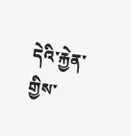དེའི་རྐྱེན་གྱིས་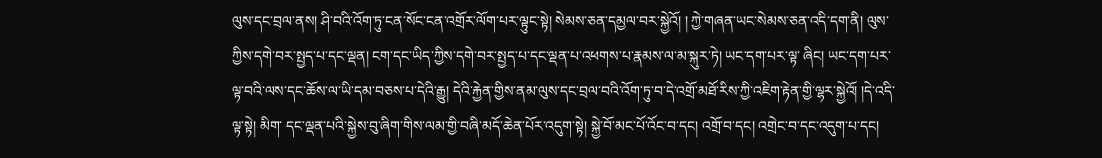ལུས་དང་བྲལ་ནས། ཤི་བའི་འོག་ཏུ་ངན་སོང་ངན་འགྲོར་ལོག་པར་ལྟུང་སྟེ། སེམས་ཅན་དམྱལ་བར་སྐྱེའོ། ། ཀྱེ་གཞན་ཡང་སེམས་ཅན་འདི་དག་ནི། ལུས་ཀྱིས་དགེ་བར་སྤྱད་པ་དང་ལྡན། ངག་དང་ཡིད་ཀྱིས་དགེ་བར་སྤྱད་པ་དང་ལྡན་པ་འཕགས་པ་རྣམས་ལ་མ་སྐུར་ཏེ། ཡང་དག་པར་ལྟ་ ཞིང། ཡང་དག་པར་ལྟ་བའི་ལས་དང་ཆོས་ལ་ཡི་དམ་བཅས་པ་དེའི་རྒྱུ། དེའི་རྐྱེན་གྱིས་ནམ་ལུས་དང་བྲལ་བའི་འོག་ཏུ་བ་དེ་འགྲོ་མཐོ་རིས་ཀྱི་འཇིག་རྟེན་གྱི་ལྷར་སྐྱེའོ། །དེ་འདི་ལྟ་སྟེ། མིག་ དང་ལྡན་པའི་སྐྱེས་བུ་ཞིག་གིས་ལམ་གྱི་བཞི་མདོ་ཆེན་པོར་འདུག་སྟེ། སྐྱེ་བོ་མང་པོ་འོང་བ་དང། འགྲོ་བ་དང། འགྲེང་བ་དང་འདུག་པ་དང།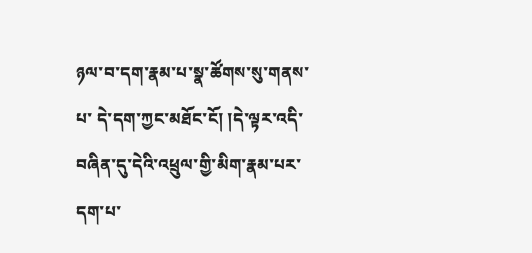ཉལ་བ་དག་རྣམ་པ་སྣ་ཚོགས་སུ་གནས་པ་ དེ་དག་ཀྱང་མཐོང་ངོ། །དེ་ལྟར་འདི་བཞིན་དུ་དེའི་འཕྲུལ་གྱི་མིག་རྣམ་པར་དག་པ་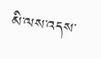མི་ལས་འདས་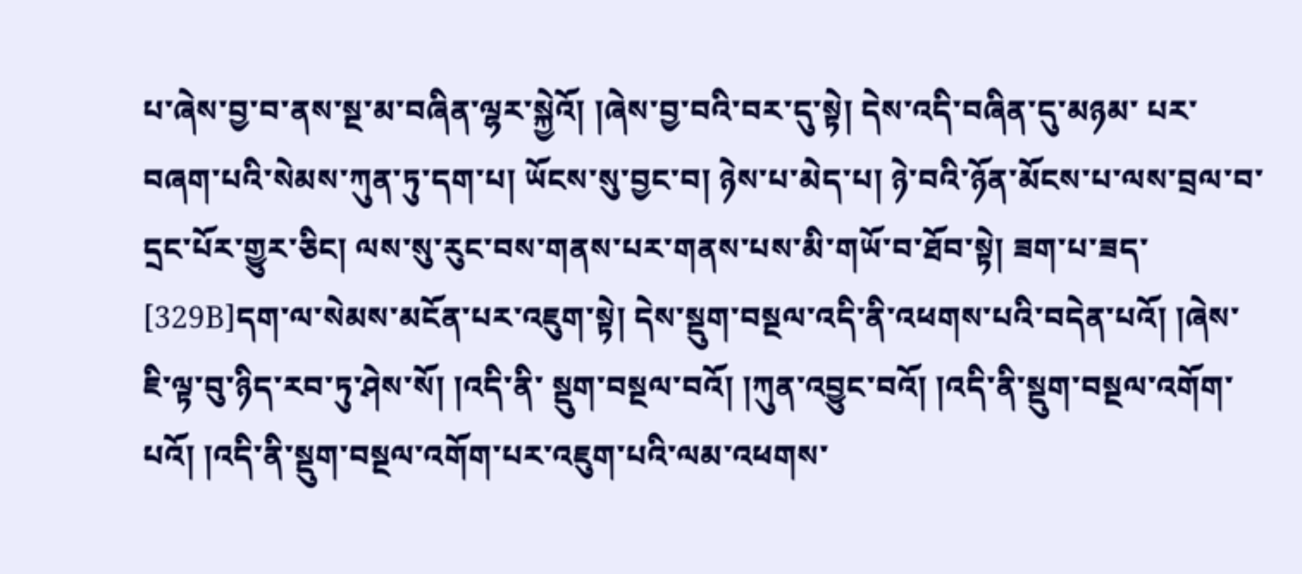པ་ཞེས་བྱ་བ་ནས་སྔ་མ་བཞིན་ལྷར་སྐྱེའོ། །ཞེས་བྱ་བའི་བར་དུ་སྟེ། དེས་འདི་བཞིན་དུ་མཉམ་ པར་བཞག་པའི་སེམས་ཀུན་ཏུ་དག་པ། ཡོངས་སུ་བྱང་བ། ཉེས་པ་མེད་པ། ཉེ་བའི་ཉོན་མོངས་པ་ལས་བྲལ་བ་དྲང་པོར་གྱུར་ཅིང། ལས་སུ་རུང་བས་གནས་པར་གནས་པས་མི་གཡོ་བ་ཐོབ་སྟེ། ཟག་པ་ཟད་ [329B]དག་ལ་སེམས་མངོན་པར་འཇུག་སྟེ། དེས་སྡུག་བསྔལ་འདི་ནི་འཕགས་པའི་བདེན་པའོ། །ཞེས་ཇི་ལྟ་བུ་ཉིད་རབ་ཏུ་ཤེས་སོ། །འདི་ནི་ སྡུག་བསྔལ་བའོ། །ཀུན་འབྱུང་བའོ། །འདི་ནི་སྡུག་བསྔལ་འགོག་པའོ། །འདི་ནི་སྡུག་བསྔལ་འགོག་པར་འཇུག་པའི་ལམ་འཕགས་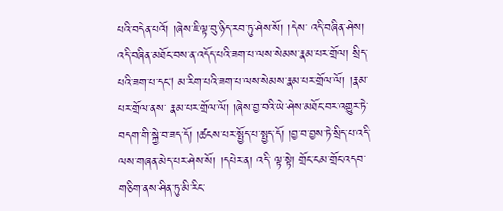པའི་བདེན་པའོ། །ཞེས་ཇི་ལྟ་བུ་ཉིད་རབ་ཏུ་ཤེས་སོ། །དེས་ འདི་བཞིན་ཤེས། འདི་བཞིན་མཐོང་བས་ན་འདོད་པའི་ཟག་པ་ལས་སེམས་རྣམ་པར་གྲོལ། སྲིད་པའི་ཟག་པ་དང། མ་རིག་པའི་ཟག་པ་ལས་སེམས་རྣམ་པར་གྲོལ་ལོ། །རྣམ་པར་གྲོལ་ནས་ རྣམ་པར་གྲོལ་ལོ། །ཞེས་བྱ་བའི་ཡེ་ཤེས་མཐོང་བར་འགྱུར་ཏེ་བདག་གི་སྐྱེ་བ་ཟད་དོ། །ཚངས་པར་སྤྱོད་པ་སྤྱད་དོ། །བྱ་བ་བྱས་ཏེ་སྲིད་པ་འདི་ལས་གཞན་མེད་པར་ཤེས་སོ། །དཔེར་ན། འདི་ ལྟ་སྟེ། གྲོང་ངམ་གྲོང་འདབ་གཅིག་ནས་ཤིན་ཏུ་མི་རིང་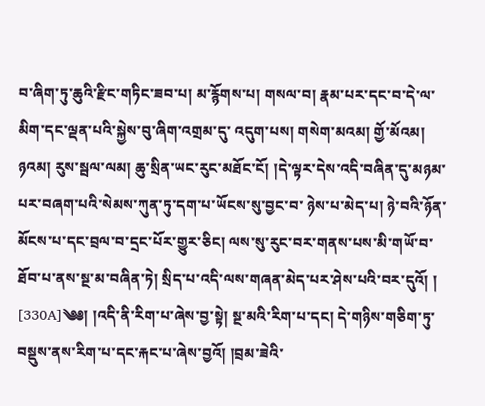བ་ཞིག་ཏུ་ཆུའི་རྫིང་གཏིང་ཟབ་པ། མ་རྙོགས་པ། གསལ་བ། རྣམ་པར་དང་བ་དེ་ལ་མིག་དང་ལྡན་པའི་སྐྱེས་བུ་ཞིག་འགྲམ་དུ་ འདུག་པས། གསེག་མའམ། གྱོ་མོའམ། ཉའམ། རུས་སྦལ་ལམ། ཆུ་སྲིན་ཡང་རུང་མཐོང་ངོ། །དེ་ལྟར་དེས་འདི་བཞིན་དུ་མཉམ་པར་བཞག་པའི་སེམས་ཀུན་ཏུ་དག་པ་ཡོངས་སུ་བྱང་བ་ ཉེས་པ་མེད་པ། ཉེ་བའི་ཉོན་མོངས་པ་དང་བྲལ་བ་དྲང་པོར་གྱུར་ཅིང། ལས་སུ་རུང་བར་གནས་པས་མི་གཡོ་བ་ཐོབ་པ་ནས་སྔ་མ་བཞིན་ཏེ། སྲིད་པ་འདི་ལས་གཞན་མེད་པར་ཤེས་པའི་བར་དུའོ། ། [330A]༄༅། །འདི་ནི་རིག་པ་ཞེས་བྱ་སྟེ། སྔ་མའི་རིག་པ་དང། དེ་གཉིས་གཅིག་ཏུ་བསྡུས་ནས་རིག་པ་དང་རྐང་པ་ཞེས་བྱའོ། །བྲམ་ཟེའི་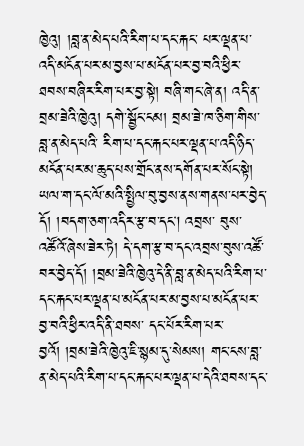ཁྱེའུ། །བླ་ན་མེད་པའི་རིག་པ་དང་རྐང་ པར་ལྡན་པ་འདི་མངོན་པར་མ་བྱས་པ་མངོན་པར་བྱ་བའི་ཕྱིར་ཐབས་བཞིར་རིག་པར་བྱ་སྟེ། བཞི་གང་ཞེ་ན། འདི་ན་བྲམ་ཟེའི་ཁྱེའུ། དགེ་སྦྱོང་ངམ། བྲམ་ཟེ་ཁ་ཅིག་གིས་བླ་ན་མེད་པའི་ རིག་པ་དང་རྐང་པར་ལྡན་པ་འདི་ཉིད་མངོན་པར་མ་ཆུད་པས་གྲོང་ནས་དགོན་པར་སོང་སྟེ། ཡལ་ག་དང་ལོ་མའི་སྤྱིལ་བུ་བྱས་ནས་གནས་པར་བྱེད་དོ། །བདག་ཅག་འདིར་རྩ་བ་དང། འབྲས་ བུས་འཚོའོ་ཞེས་ཟེར་ཏེ། དེ་དག་རྩ་བ་དང་འབྲས་བུས་འཚོ་བར་བྱེད་དོ། །བྲམ་ཟེའི་ཁྱེའུ་དེ་ནི་བླ་ན་མེད་པའི་རིག་པ་དང་རྐང་པར་ལྡན་པ་མངོན་པར་མ་བྱས་པ་མངོན་པར་བྱ་བའི་ཕྱིར་འདི་ནི་ཐབས་ དང་པོར་རིག་པར་བྱའོ། །བྲམ་ཟེའི་ཁྱེའུ་ཇི་སྙམ་དུ་སེམས། གང་ངས་བླ་ན་མེད་པའི་རིག་པ་དང་རྐང་པར་ལྡན་པ་དེའི་ཐབས་དང་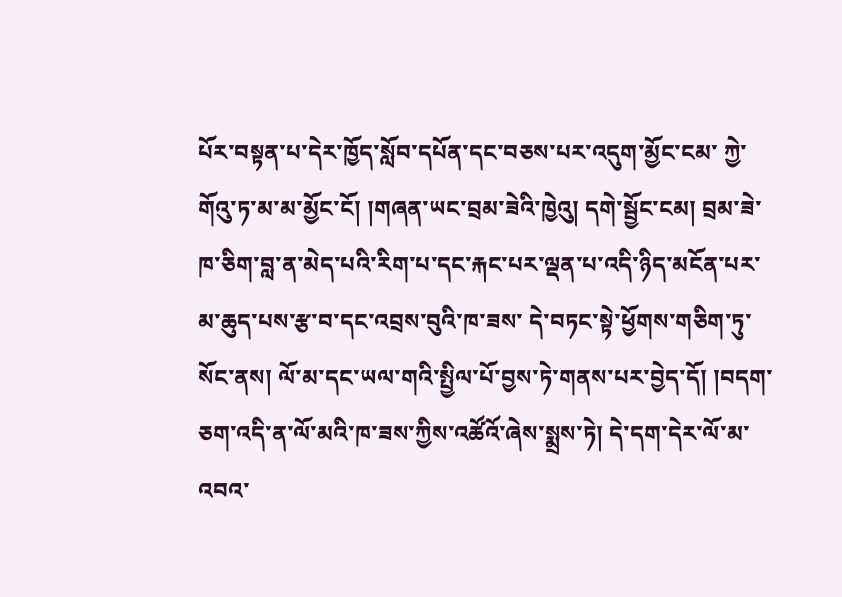པོར་བསྟན་པ་དེར་ཁྱོད་སློབ་དཔོན་དང་བཅས་པར་འདུག་མྱོང་ངམ་ ཀྱེ་གོའུ་ཏ་མ་མ་མྱོང་ངོ། །གཞན་ཡང་བྲམ་ཟེའི་ཁྱེའུ། དགེ་སྦྱོང་ངམ། བྲམ་ཟེ་ཁ་ཅིག་བླ་ན་མེད་པའི་རིག་པ་དང་རྐང་པར་ལྡན་པ་འདི་ཉིད་མངོན་པར་མ་ཆུད་པས་རྩ་བ་དང་འབྲས་བུའི་ཁ་ཟས་ དེ་བཏང་སྟེ་ཕྱོགས་གཅིག་ཏུ་སོང་ནས། ལོ་མ་དང་ཡལ་གའི་སྤྱིལ་པོ་བྱས་ཏེ་གནས་པར་བྱེད་དོ། །བདག་ཅག་འདི་ན་ལོ་མའི་ཁ་ཟས་ཀྱིས་འཚོའོ་ཞེས་སྨྲས་ཏེ། དེ་དག་དེར་ལོ་མ་འབའ་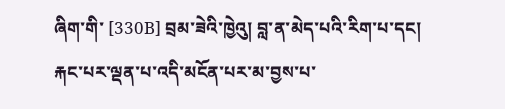ཞིག་གི་ [330B] བྲམ་ཟེའི་ཁྱེའུ། བླ་ན་མེད་པའི་རིག་པ་དང། རྐང་པར་ལྡན་པ་འདི་མངོན་པར་མ་བྱས་པ་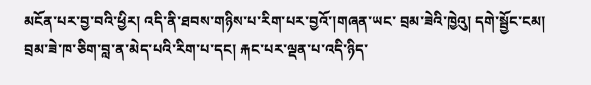མངོན་པར་བྱ་བའི་ཕྱིར། འདི་ནི་ཐབས་གཉིས་པ་རིག་པར་བྱའོ་།གཞན་ཡང་ བྲམ་ཟེའི་ཁྱེའུ། དགེ་སྦྱོང་ངམ། བྲམ་ཟེ་ཁ་ཅིག་བླ་ན་མེད་པའི་རིག་པ་དང། རྐང་པར་ལྡན་པ་འདི་ཉིད་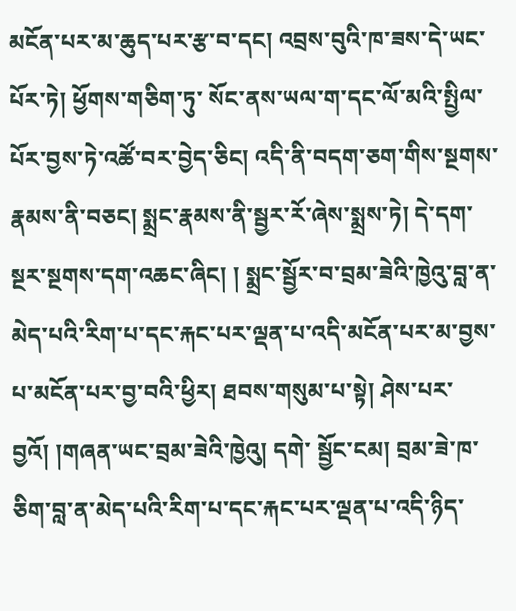མངོན་པར་མ་ཆུད་པར་རྩ་བ་དང། འབྲས་བུའི་ཁ་ཟས་དེ་ཡང་པོར་ཏེ། ཕྱོགས་གཅིག་ཏུ་ སོང་ནས་ཡལ་ག་དང་ལོ་མའི་སྤྱིལ་པོར་བྱས་ཏེ་འཚོ་བར་བྱེད་ཅིང། འདི་ནི་བདག་ཅག་གིས་སྔགས་རྣམས་ནི་བཅང། སྨྲང་རྣམས་ནི་སྦྱར་རོ་ཞེས་སྨྲས་ཏེ། དེ་དག་སྔར་སྔགས་དག་འཆང་ཞིང། ། སྨྲང་སྦྱོར་བ་བྲམ་ཟེའི་ཁྱེའུ་བླ་ན་མེད་པའི་རིག་པ་དང་རྐང་པར་ལྡན་པ་འདི་མངོན་པར་མ་བྱས་པ་མངོན་པར་བྱ་བའི་ཕྱིར། ཐབས་གསུམ་པ་སྟེ། ཤེས་པར་བྱའོ། །གཞན་ཡང་བྲམ་ཟེའི་ཁྱེའུ། དགེ་ སྦྱོང་ངམ། བྲམ་ཟེ་ཁ་ཅིག་བླ་ན་མེད་པའི་རིག་པ་དང་རྐང་པར་ལྡན་པ་འདི་ཉིད་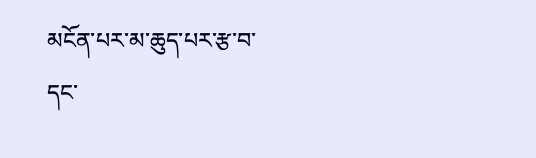མངོན་པར་མ་ཆུད་པར་རྩ་བ་དང་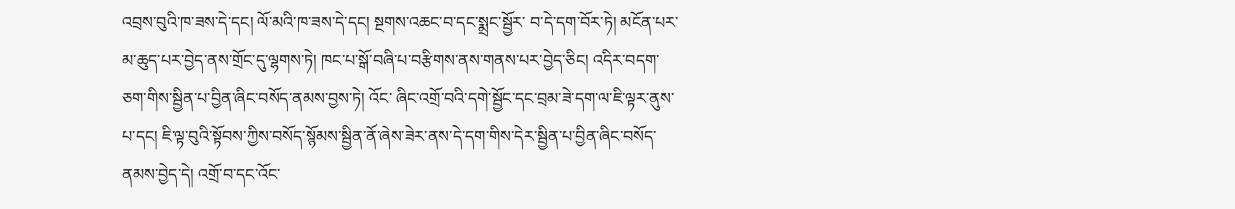འབྲས་བུའི་ཁ་ཟས་དེ་དང། ལོ་མའི་ཁ་ཟས་དེ་དང། སྔགས་འཆང་བ་དང་སྨྲང་སྦྱོར་ བ་དེ་དག་བོར་ཏེ། མངོན་པར་མ་ཆུད་པར་བྱེད་ནས་གྲོང་དུ་ལྷགས་ཏེ། ཁང་པ་སྒོ་བཞི་པ་བརྩིགས་ནས་གནས་པར་བྱེད་ཅིང། འདིར་བདག་ཅག་གིས་སྦྱིན་པ་བྱིན་ཞིང་བསོད་ནམས་བྱས་ཏེ། འོང་ ཞིང་འགྲོ་བའི་དགེ་སྦྱོང་དང་བྲམ་ཟེ་དག་ལ་ཇི་ལྟར་ནུས་པ་དང། ཇི་ལྟ་བུའི་སྟོབས་ཀྱིས་བསོད་སྙོམས་སྦྱིན་ནོ་ཞེས་ཟེར་ནས་དེ་དག་གིས་དེར་སྦྱིན་པ་བྱིན་ཞིང་བསོད་ནམས་བྱེད་དེ། འགྲོ་བ་དང་འོང་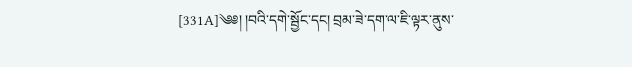[331A]༄༅། །བའི་དགེ་སྦྱོང་དང། བྲམ་ཟེ་དག་ལ་ཇི་ལྟར་ནུས་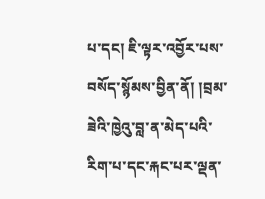པ་དང། ཇི་ལྟར་འབྱོར་པས་བསོད་སྙོམས་བྱིན་ནོ། །བྲམ་ཟེའི་ཁྱེའུ་བླ་ན་མེད་པའི་རིག་པ་དང་རྐང་པར་ལྡན་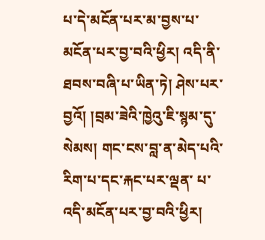པ་དེ་མངོན་པར་མ་བྱས་པ་མངོན་པར་བྱ་བའི་ཕྱིར། འདི་ནི་ཐབས་བཞི་པ་ཡིན་ཏེ། ཤེས་པར་བྱའོ། །བྲམ་ཟེའི་ཁྱེའུ་ཇི་སྙམ་དུ་སེམས། གང་ངས་བླ་ན་མེད་པའི་རིག་པ་དང་རྐང་པར་ལྡན་ པ་འདི་མངོན་པར་བྱ་བའི་ཕྱིར།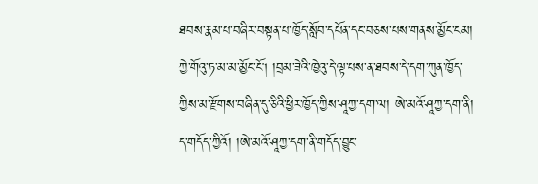ཐབས་རྣམ་པ་བཞིར་བསྟན་པ་ཁྱོད་སློབ་དཔོན་དང་བཅས་པས་གནས་མྱོང་ངམ། ཀྱེ་གོའུ་ཏ་མ་མ་མྱོང་ངོ། །བྲམ་ཟེའི་ཁྱེའུ་དེ་ལྟ་པས་ན་ཐབས་དེ་དག་ཀུན་ཁྱོད་ ཀྱིས་མ་རྫོགས་བཞིན་དུ་ཅིའི་ཕྱིར་ཁྱོད་ཀྱིས་ཤཱཀྱ་དག་ལ། ཨེ་མའོ་ཤཱཀྱ་དག་ནི། ད་གདོད་ཀྱིའོ། །ཨེ་མའོ་ཤཱཀྱ་དག་ནི་གདོད་བྱུང་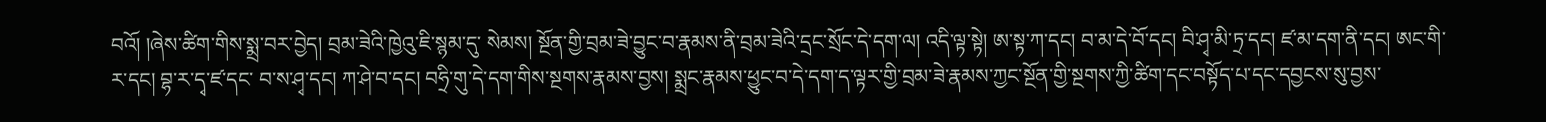བའོ། །ཞེས་ཚིག་གིས་སྨྲ་བར་བྱེད། བྲམ་ཟེའི་ཁྱེའུ་ཇི་སྙམ་དུ་ སེམས། སྔོན་གྱི་བྲམ་ཟེ་བྱུང་བ་རྣམས་ནི་བྲམ་ཟེའི་དྲང་སྲོང་དེ་དག་ལ། འདི་ལྟ་སྟེ། ཨ་སྟ་ཀ་དང། བ་མ་དེ་བོ་དང། བི་ཤྭ་མི་ཏྲ་དང། ཛ་མ་དག་ནི་དང། ཨང་གི་ར་དང། བྷ་ར་དྭ་ཛ་དང་ བ་ས་ཤྭ་དང། ཀ་ཤེ་བ་དང། བཧྲི་གུ་དེ་དག་གིས་སྔགས་རྣམས་བྱས། སྨྲང་རྣམས་ཕྱུང་བ་དེ་དག་ད་ལྟར་གྱི་བྲམ་ཟེ་རྣམས་ཀྱང་སྔོན་གྱི་སྔགས་ཀྱི་ཚིག་དང་བསྟོད་པ་དང་དབྱངས་སུ་བྱས་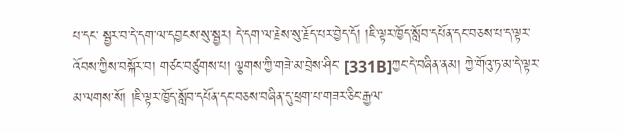པ་དང་ སྦྱར་བ་དེ་དག་ལ་དབྱངས་སུ་སྦྱར། དེ་དག་ལ་རྗེས་སུ་རྗོད་པར་བྱེད་དོ། །ཇི་ལྟར་ཁྱོད་སློབ་དཔོན་དང་བཅས་པ་ད་ལྟར་འོབས་ཀྱིས་བསྐོར་བ། གཙང་བཙུགས་པ། ལྕགས་ཀྱི་གཟེ་མ་བྲེས་ཤིང་ [331B]ཀྱང་དེ་བཞིན་ནམ། ཀྱེ་གོའུ་ཏ་མ་དེ་ལྟར་མ་ལགས་སོ། །ཇི་ལྟར་ཁྱོད་སློབ་དཔོན་དང་བཅས་བཞིན་དུ་ཕྲག་པ་གཟར་ཅིང་རྒྱལ་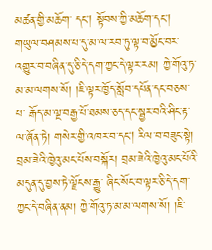མཚན་གྱི་མཆོག་ དང། སྟོབས་ཀྱི་མཆོག་དང། གཡུལ་བཤམས་པ་དུ་མ་ལ་རབ་ཏུ་ལྟ་བ་མྱོང་བར་འགྱུར་བ་བཞིན་དུ་ཅི་དེ་དག་ཀྱང་དེ་ལྟར་རམ། ཀྱེ་གོའུ་ཏ་མ་མ་ལགས་སོ། །ཇི་ལྟར་ཁྱོད་སློབ་དཔོན་དང་བཅས་པ་ རྒོད་མ་ལྔ་བརྒྱ་པོ་ཐམས་ཅད་དང་སྦྱར་བའི་ཤིང་རྟ་ལ་ཞོན་ཏེ། གསེར་གྱི་འཁར་བ་དང། རིལ་བ་བཟུང་སྟེ། བྲམ་ཟེའི་ཁྱེའུ་མང་པོས་བསྐོར། བྲམ་ཟེའི་ཁྱེའུ་མང་པོའི་མདུན་དུ་བྱས་ཏེ་ལྗོངས་རྒྱུ་ ཞིང་སོང་བ་ལྟར་ཅི་དེ་དག་ཀྱང་དེ་བཞིན་ནམ། ཀྱེ་གོའུ་ཏ་མ་མ་ལགས་སོ། །ཇི་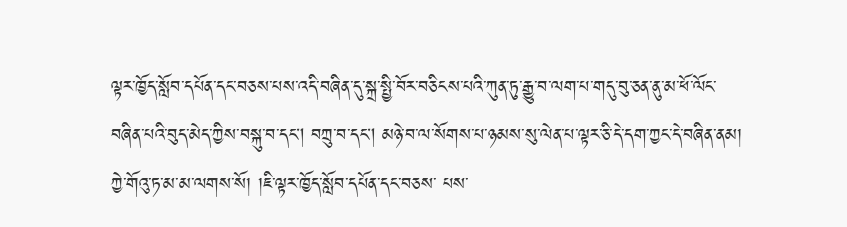ལྟར་ཁྱོད་སློབ་དཔོན་དང་བཅས་པས་འདི་བཞིན་དུ་སྐྲ་སྤྱི་བོར་བཅིངས་པའི་ཀུན་ཏུ་རྒྱུ་བ་ལག་པ་གདུ་བུ་ཅན་ནུ་མ་ཕོ་ལོང་ བཞིན་པའི་བུད་མེད་ཀྱིས་བསྐུ་བ་དང། བཀྲུ་བ་དང། མཉེ་བ་ལ་སོགས་པ་ཉམས་སུ་ལེན་པ་ལྟར་ཅི་དེ་དག་ཀྱང་དེ་བཞིན་ནམ། ཀྱེ་གོའུ་ཏ་མ་མ་ལགས་སོ། །ཇི་ལྟར་ཁྱོད་སློབ་དཔོན་དང་བཅས་ པས་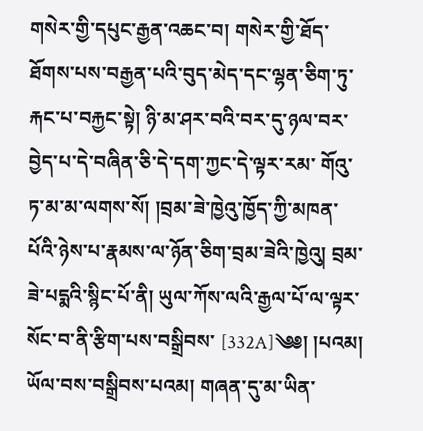གསེར་གྱི་དཔུང་རྒྱན་འཆང་བ། གསེར་གྱི་ཐོད་ཐོགས་པས་བརྒྱན་པའི་བུད་མེད་དང་ལྷན་ཅིག་ཏུ་རྐང་པ་བརྐྱང་སྟེ། ཉི་མ་ཤར་བའི་བར་དུ་ཉལ་བར་བྱེད་པ་དེ་བཞིན་ཅི་དེ་དག་ཀྱང་དེ་ལྟར་རམ་ གོའུ་ཏ་མ་མ་ལགས་སོ། །བྲམ་ཟེ་ཁྱེའུ་ཁྱོད་ཀྱི་མཁན་པོའི་ཉེས་པ་རྣམས་ལ་ཉོན་ཅིག་བྲམ་ཟེའི་ཁྱེའུ། བྲམ་ཟེ་པདྨའི་སྙིང་པོ་ནི། ཡུལ་ཀོས་ལའི་རྒྱལ་པོ་ལ་ལྟར་སོང་བ་ནི་རྩིག་པས་བསྒྲིབས་ [332A]༄༅། །པའམ། ཡོལ་བས་བསྒྲིབས་པའམ། གཞན་དུ་མ་ཡིན་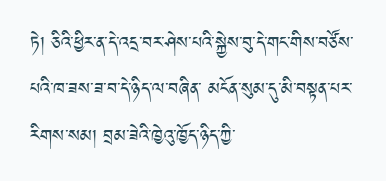ཏེ། ཅིའི་ཕྱིར་ན་དེ་འདྲ་བར་ཤེས་པའི་སྐྱེས་བུ་དེ་གང་གིས་བཙོས་པའི་ཁ་ཟས་ཟ་བ་དེ་ཉིད་ལ་བཞིན་ མངོན་སུམ་དུ་མི་བསྟན་པར་རིགས་སམ། བྲམ་ཟེའི་ཁྱེའུ་ཁྱོད་ཉིད་ཀྱི་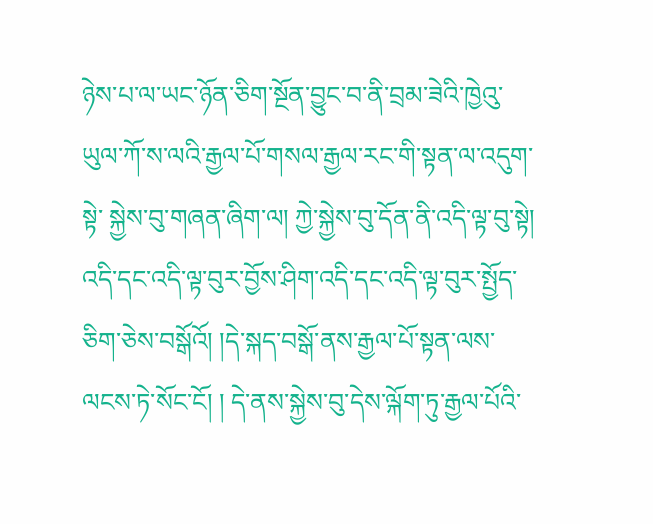ཉེས་པ་ལ་ཡང་ཉོན་ཅིག་སྔོན་བྱུང་བ་ནི་བྲམ་ཟེའི་ཁྱེའུ་ཡུལ་ཀོ་ས་ལའི་རྒྱལ་པོ་གསལ་རྒྱལ་རང་གི་སྟན་ལ་འདུག་སྟེ་ སྐྱེས་བུ་གཞན་ཞིག་ལ། ཀྱེ་སྐྱེས་བུ་དོན་ནི་འདི་ལྟ་བུ་སྟེ། འདི་དང་འདི་ལྟ་བུར་བྱོས་ཤིག་འདི་དང་འདི་ལྟ་བུར་སྤྱོད་ཅིག་ཅེས་བསྒོའོ། །དེ་སྐད་བསྒོ་ནས་རྒྱལ་པོ་སྟན་ལས་ལངས་ཏེ་སོང་ངོ། ། དེ་ནས་སྐྱེས་བུ་དེས་ལྐོག་ཏུ་རྒྱལ་པོའི་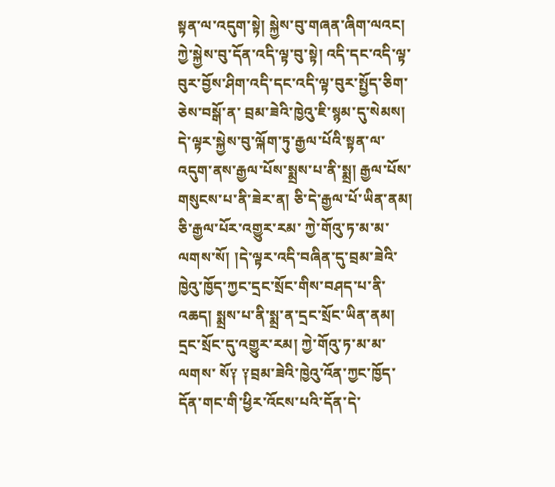སྟན་ལ་འདུག་སྟེ། སྐྱེས་བུ་གཞན་ཞིག་ལའང། ཀྱེ་སྐྱེས་བུ་དོན་འདི་ལྟ་བུ་སྟེ། འདི་དང་འདི་ལྟ་བུར་བྱོས་ཤིག་འདི་དང་འདི་ལྟ་བུར་སྤྱོད་ཅིག་ཅེས་བསྒོ་ན་ བྲམ་ཟེའི་ཁྱེའུ་ཇི་སྙམ་དུ་སེམས། དེ་ལྟར་སྐྱེས་བུ་ལྐོག་ཏུ་རྒྱལ་པོའི་སྟན་ལ་འདུག་ནས་རྒྱལ་པོས་སྨྲས་པ་ནི་སྨྲ། རྒྱལ་པོས་གསུངས་པ་ནི་ཟེར་ན། ཅི་དེ་རྒྱལ་པོ་ཡིན་ནམ། ཅི་རྒྱལ་པོར་འགྱུར་རམ་ ཀྱེ་གོའུ་ཏ་མ་མ་ལགས་སོ། །དེ་ལྟར་འདི་བཞིན་དུ་བྲམ་ཟེའི་ཁྱེའུ་ཁྱོད་ཀྱང་དྲང་སྲོང་གིས་བཤད་པ་ནི་འཆད། སྨྲས་པ་ནི་སྨྲ་ན་དྲང་སྲོང་ཡིན་ནམ། དྲང་སྲོང་དུ་འགྱུར་རམ། ཀྱེ་གོའུ་ཏ་མ་མ་ལགས་ སོ༑ ༑བྲམ་ཟེའི་ཁྱེའུ་འོན་ཀྱང་ཁྱོད་དོན་གང་གི་ཕྱིར་འོངས་པའི་དོན་དེ་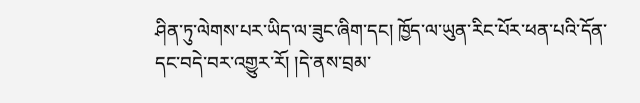ཤིན་ཏུ་ལེགས་པར་ཡིད་ལ་ཟུང་ཞིག་དང། ཁྱོད་ལ་ཡུན་རིང་པོར་ཕན་པའི་དོན་དང་བདེ་བར་འགྱུར་རོ། །དེ་ནས་བྲམ་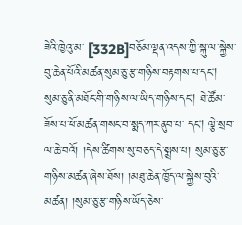ཟེའི་ཁྱེའུ་མ་ [332B]བཅོམ་ལྡན་འདས་ཀྱི་སྐུ་ལ་སྐྱེས་བུ་ཆེན་པོའི་མཚན་སུམ་ཅུ་རྩ་གཉིས་བརྟགས་པ་དང། སུམ་ཅུ་ནི་མཐོང་གི་གཉིས་ལ་ཡིད་གཉིས་དང། ཐེ་ཚོམ་ཟོས་པ་ཕོ་མཚན་གསང་བ་སྨད་ཀར་ནུབ་པ་ དང། ལྕེ་སྲབ་ལ་ཆེ་བའོ། །དེས་ཚིགས་སུ་བཅད་དེ་སྨྲས་པ། སུམ་ཅུ་རྩ་གཉིས་མཚན་ཞེས་ཐོས། །མཐུ་ཆེན་ཁྱོད་ལ་སྐྱེས་བུའི་མཚན། །སུམ་ཅུ་རྩ་གཉིས་ཡོད་ཅེས་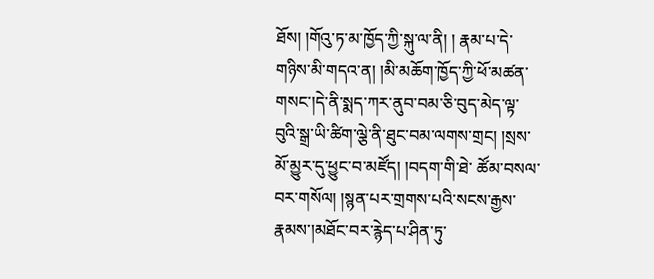ཐོས། །གོའུ་ཏ་མ་ཁྱོད་ཀྱི་སྐུ་ལ་ནི། ། རྣམ་པ་དེ་གཉིས་མི་གདའ་ན། །མི་མཆོག་ཁྱོད་ཀྱི་ཕོ་མཚན་གསང་།དེ་ནི་སྨད་ཀར་ནུབ་བམ་ཅི་བུད་མེད་ལྟ་བུའི་སྒྲ་ཡི་ཚིག་ལྕེ་ནི་ཐུང་བམ་ལགས་གྲང། །སྲས་མོ་མྱུར་དུ་ཕྱུང་བ་མཛོད། །བདག་གི་ཐེ་ ཚོམ་བསལ་བར་གསོལ། །སྙན་པར་གྲགས་པའི་སངས་རྒྱས་རྣམས་།མཐོང་བར་རྙེད་པ་ཤིན་ཏུ་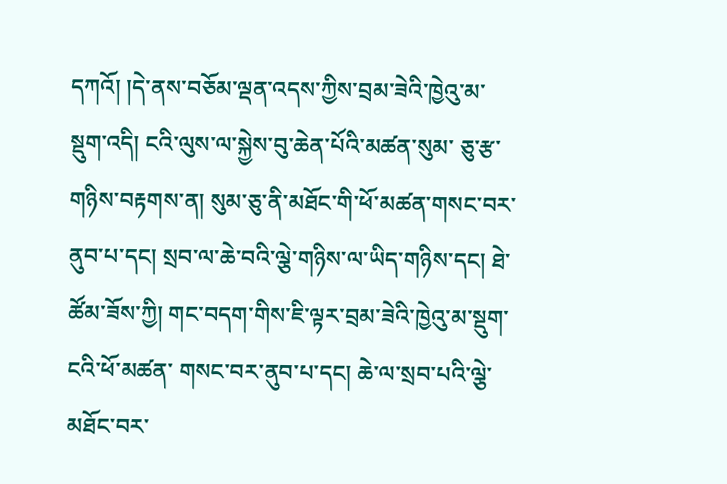དཀའོ། །དེ་ནས་བཅོམ་ལྡན་འདས་ཀྱིས་བྲམ་ཟེའི་ཁྱེའུ་མ་སྡུག་འདི། ངའི་ལུས་ལ་སྐྱེས་བུ་ཆེན་པོའི་མཚན་སུམ་ ཅུ་རྩ་གཉིས་བརྟགས་ན། སུམ་ཅུ་ནི་མཐོང་གི་ཕོ་མཚན་གསང་བར་ནུབ་པ་དང། སྲབ་ལ་ཆེ་བའི་ལྕེ་གཉིས་ལ་ཡིད་གཉིས་དང། ཐེ་ཚོམ་ཟོས་ཀྱི། གང་བདག་གིས་ཇི་ལྟར་བྲམ་ཟེའི་ཁྱེའུ་མ་སྡུག་ངའི་ཕོ་མཚན་ གསང་བར་ནུབ་པ་དང། ཆེ་ལ་སྲབ་པའི་ལྕེ་མཐོང་བར་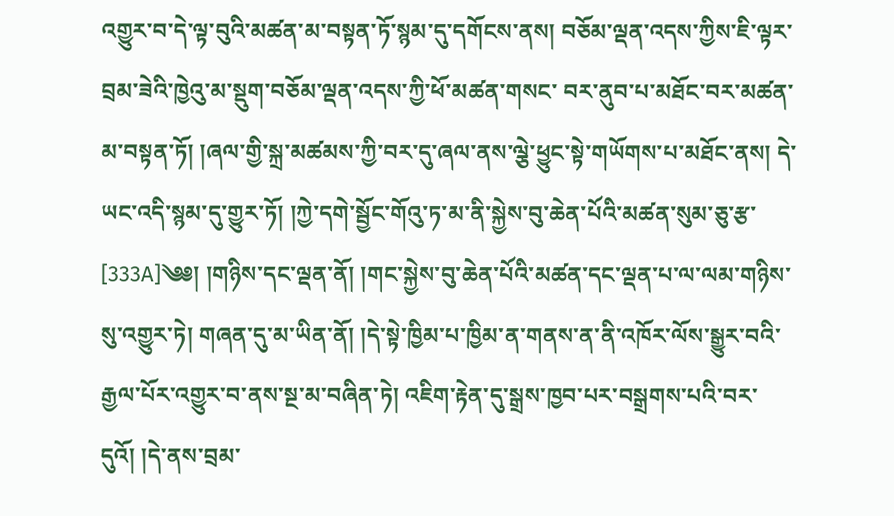འགྱུར་བ་དེ་ལྟ་བུའི་མཚན་མ་བསྟན་ཏོ་སྙམ་དུ་དགོངས་ནས། བཅོམ་ལྡན་འདས་ཀྱིས་ཇི་ལྟར་བྲམ་ཟེའི་ཁྱེའུ་མ་སྡུག་བཅོམ་ལྡན་འདས་ཀྱི་ཕོ་མཚན་གསང་ བར་ནུབ་པ་མཐོང་བར་མཚན་མ་བསྟན་ཏོ། །ཞལ་གྱི་སྐྲ་མཚམས་ཀྱི་བར་དུ་ཞལ་ནས་ལྕེ་ཕྱུང་སྟེ་གཡོགས་པ་མཐོང་ནས། དེ་ཡང་འདི་སྙམ་དུ་གྱུར་ཏོ། །ཀྱེ་དགེ་སྦྱོང་གོའུ་ཏ་མ་ནི་སྐྱེས་བུ་ཆེན་པོའི་མཚན་སུམ་ཅུ་རྩ་ [333A]༄༅། །གཉིས་དང་ལྡན་ནོ། །གང་སྐྱེས་བུ་ཆེན་པོའི་མཚན་དང་ལྡན་པ་ལ་ལམ་གཉིས་སུ་འགྱུར་ཏེ། གཞན་དུ་མ་ཡིན་ནོ། །དེ་སྟེ་ཁྱིམ་པ་ཁྱིམ་ན་གནས་ན་ནི་འཁོར་ལོས་སྒྱུར་བའི་ རྒྱལ་པོར་འགྱུར་བ་ནས་སྔ་མ་བཞིན་ཏེ། འཇིག་རྟེན་དུ་སྒྲས་ཁྱབ་པར་བསྒྲགས་པའི་བར་དུའོ། །དེ་ནས་བྲམ་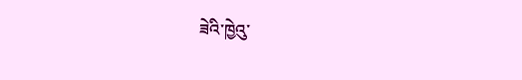ཟེའི་ཁྱེའུ་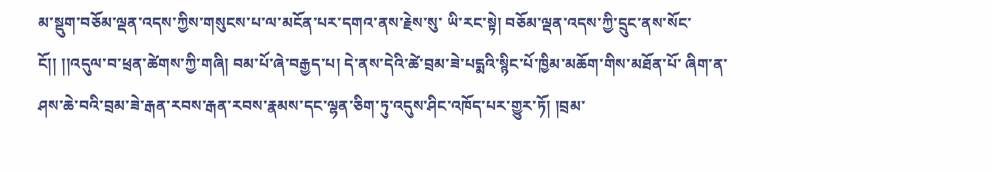མ་སྡུག་བཅོམ་ལྡན་འདས་ཀྱིས་གསུངས་པ་ལ་མངོན་པར་དགའ་ནས་རྗེས་སུ་ ཡི་རང་སྟེ། བཅོམ་ལྡན་འདས་ཀྱི་དྲུང་ནས་སོང་ངོ།། །།འདུལ་བ་ཕྲན་ཚེགས་ཀྱི་གཞི། བམ་པོ་ཞེ་བརྒྱད་པ། དེ་ནས་དེའི་ཚེ་བྲམ་ཟེ་པདྨའི་སྙིང་པོ་ཁྱིམ་མཆོག་གིས་མཐོན་པོ་ ཞིག་ན་ཤས་ཆེ་བའི་བྲམ་ཟེ་རྒན་རབས་རྒན་རབས་རྣམས་དང་ལྷན་ཅིག་ཏུ་འདུས་ཤིང་འཁོད་པར་གྱུར་ཏོ། །བྲམ་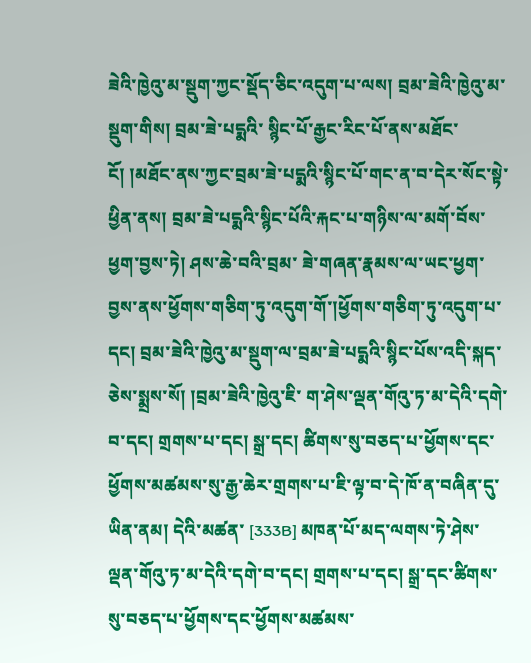ཟེའི་ཁྱེའུ་མ་སྡུག་ཀྱང་སྡོད་ཅིང་འདུག་པ་ལས། བྲམ་ཟེའི་ཁྱེའུ་མ་སྡུག་གིས། བྲམ་ཟེ་པདྨའི་ སྙིང་པོ་རྒྱང་རིང་པོ་ནས་མཐོང་ངོ། །མཐོང་ནས་ཀྱང་བྲམ་ཟེ་པདྨའི་སྙིང་པོ་གང་ན་བ་དེར་སོང་སྟེ་ཕྱིན་ནས། བྲམ་ཟེ་པདྨའི་སྙིང་པོའི་རྐང་པ་གཉིས་ལ་མགོ་བོས་ཕྱག་བྱས་ཏེ། ཤས་ཆེ་བའི་བྲམ་ ཟེ་གཞན་རྣམས་ལ་ཡང་ཕྱག་བྱས་ནས་ཕྱོགས་གཅིག་ཏུ་འདུག་གོ་།ཕྱོགས་གཅིག་ཏུ་འདུག་པ་དང། བྲམ་ཟེའི་ཁྱེའུ་མ་སྡུག་ལ་བྲམ་ཟེ་པདྨའི་སྙིང་པོས་འདི་སྐད་ཅེས་སྨྲས་སོ། །བྲམ་ཟེའི་ཁྱེའུ་ཇི་ ག་ཤེས་ལྡན་གོའུ་ཏ་མ་དེའི་དགེ་བ་དང། གྲགས་པ་དང། སྒྲ་དང། ཚིགས་སུ་བཅད་པ་ཕྱོགས་དང་ཕྱོགས་མཚམས་སུ་རྒྱ་ཆེར་གྲགས་པ་ཇི་ལྟ་བ་དེ་ཁོ་ན་བཞིན་དུ་ཡིན་ནམ། དེའི་མཚན་ [333B] མཁན་པོ་མད་ལགས་ཏེ་ཤེས་ལྡན་གོའུ་ཏ་མ་དེའི་དགེ་བ་དང། གྲགས་པ་དང། སྒྲ་དང་ཚིགས་སུ་བཅད་པ་ཕྱོགས་དང་ཕྱོགས་མཚམས་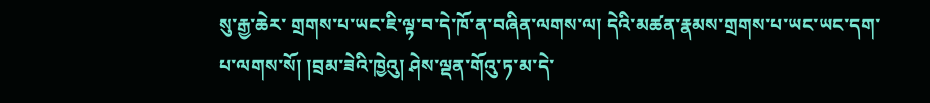སུ་རྒྱ་ཆེར་ གྲགས་པ་ཡང་ཇི་ལྟ་བ་དེ་ཁོ་ན་བཞིན་ལགས་ལ། དེའི་མཚན་རྣམས་གྲགས་པ་ཡང་ཡང་དག་པ་ལགས་སོ། །བྲམ་ཟེའི་ཁྱེའུ། ཤེས་ལྡན་གོའུ་ཏ་མ་དེ་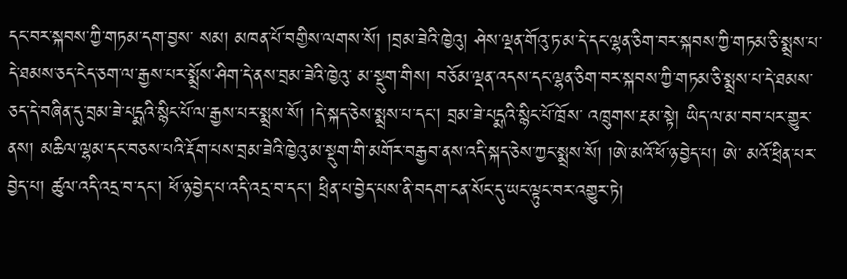དང་བར་སྐབས་ཀྱི་གཏམ་དག་བྱས་ སམ། མཁན་པོ་བགྱིས་ལགས་སོ། །བྲམ་ཟེའི་ཁྱེའུ། ཤེས་ལྡན་གོའུ་ཏ་མ་དེ་དང་ལྷན་ཅིག་བར་སྐབས་ཀྱི་གཏམ་ཅི་སྨྲས་པ་དེ་ཐམས་ཅད་ངེད་ཅག་ལ་རྒྱས་པར་སྨྲོས་ཤིག་དེ་ནས་བྲམ་ཟེའི་ཁྱེའུ་ མ་སྡུག་གིས། བཅོམ་ལྡན་འདས་དང་ལྷན་ཅིག་བར་སྐབས་ཀྱི་གཏམ་ཅི་སྨྲས་པ་དེ་ཐམས་ཅད་དེ་བཞིན་དུ་བྲམ་ཟེ་པདྨའི་སྙིང་པོ་ལ་རྒྱས་པར་སྨྲས་སོ། །དེ་སྐད་ཅེས་སྨྲས་པ་དང། བྲམ་ཟེ་པདྨའི་སྙིང་པོ་ཁྲོས་ འཁྲུགས་རྔམ་སྟེ། ཡིད་ལ་མ་བབ་པར་གྱུར་ནས། མཆིལ་ལྷམ་དང་བཅས་པའི་རྡོག་པས་བྲམ་ཟེའི་ཁྱེའུ་མ་སྡུག་གི་མགོར་བརྒྱབ་ནས་འདི་སྐད་ཅེས་ཀྱང་སྨྲས་སོ། །ཨེ་མའོ་ཕོ་ཉ་བྱེད་པ། ཨེ་ མའོ་ཕྲིན་པར་བྱེད་པ། ཚུལ་འདི་འདྲ་བ་དང། ཕོ་ཉ་བྱེད་པ་འདི་འདྲ་བ་དང། ཕྲིན་པ་བྱེད་པས་ནི་བདག་ངན་སོང་དུ་ཡང་ལྟུང་བར་འགྱུར་ཏེ།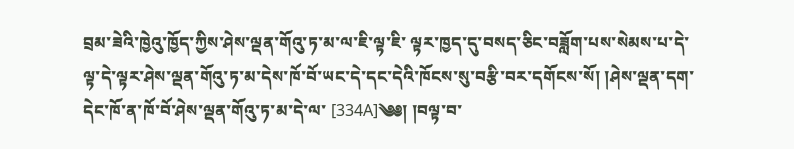བྲམ་ཟེའི་ཁྱེའུ་ཁྱོད་ཀྱིས་ཤེས་ལྡན་གོའུ་ཏ་མ་ལ་ཇི་ལྟ་ཇི་ ལྟར་ཁྱད་དུ་བསད་ཅིང་བཟློག་པས་སེམས་པ་དེ་ལྟ་དེ་ལྟར་ཤེས་ལྡན་གོའུ་ཏ་མ་དེས་ཁོ་བོ་ཡང་དེ་དང་དེའི་ཁོངས་སུ་བརྩི་བར་དགོངས་སོ། །ཤེས་ལྡན་དག་དེང་ཁོ་ན་ཁོ་བོ་ཤེས་ལྡན་གོའུ་ཏ་མ་དེ་ལ་ [334A]༄༅། །བལྟ་བ་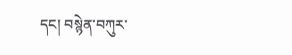དང། བསྙེན་བཀུར་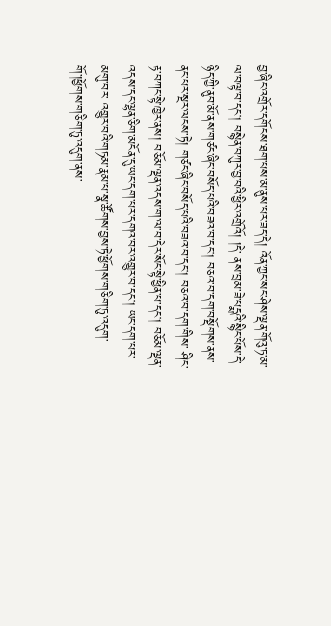བྱ་ཞིང་འགྲོར་དགོངས་ཐག་པས་མ་ནུས་པར་ཟད་དེ། འོན་ཀྱང་སང་ཤེས་ལྡན་གོའུ་ཏ་མ་ལ་བལྟ་བ་དང། བསྙེན་བཀུར་བྱ་བའི་ཕྱིར་འགྲོའོ། །དེ་ ནས་བྲམ་ཟེ་པདྨའི་སྙིང་པོས་དེ་ཉིད་ཀྱི་ནུབ་མོ་ནས་གཙང་ཞིང་བསོད་པའི་བཟའ་བ་དང། བཅའ་བ་དག་བསྡོགས་ནས་ནང་པར་སྔར་ལངས་ཏེ། གཙང་ཞིང་བསོད་པའི་བཟའ་བ་དང། བཅའ་བ་དག་གིས་ ཤིང་རྟ་བཀང་སྟེ་ཁྱེར་ནས། བཅོམ་ལྡན་འདས་ག་ལ་བ་དེར་སོང་སྟེ་ཕྱིན་པ་དང། བཅོམ་ལྡན་འདས་དང་ལྷན་ཅིག་མངོན་དུ་ཡང་དག་པར་དགའ་བར་འགྱུར་བ་དང། ཡང་དག་པར་མགུ་བར་ འགྱུར་བའི་གཏམ་རྣམ་པ་སྣ་ཚོགས་བྱས་ཏེ་ཕྱོགས་གཅིག་ཏུ་འདུག་གོ་།ཕྱོགས་གཅིག་ཏུ་འདུག་ནས་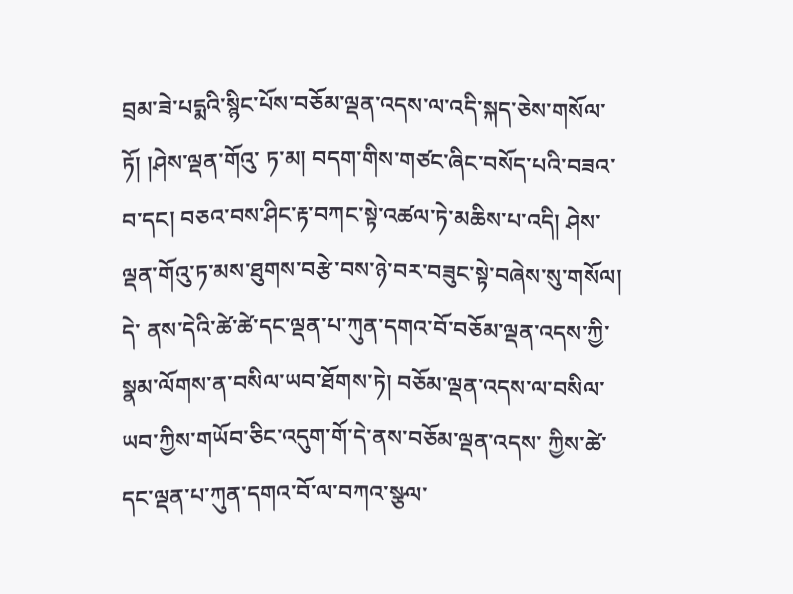བྲམ་ཟེ་པདྨའི་སྙིང་པོས་བཅོམ་ལྡན་འདས་ལ་འདི་སྐད་ཅེས་གསོལ་ཏོ། །ཤེས་ལྡན་གོའུ་ ཏ་མ། བདག་གིས་གཙང་ཞིང་བསོད་པའི་བཟའ་བ་དང། བཅའ་བས་ཤིང་རྟ་བཀང་སྟེ་འཚལ་ཏེ་མཆིས་པ་འདི། ཤེས་ལྡན་གོའུ་ཏ་མས་ཐུགས་བརྩེ་བས་ཉེ་བར་བཟུང་སྟེ་བཞེས་སུ་གསོལ། དེ་ ནས་དེའི་ཚེ་ཚེ་དང་ལྡན་པ་ཀུན་དགའ་བོ་བཅོམ་ལྡན་འདས་ཀྱི་སྣམ་ལོགས་ན་བསིལ་ཡབ་ཐོགས་ཏེ། བཅོམ་ལྡན་འདས་ལ་བསིལ་ཡབ་ཀྱིས་གཡོབ་ཅིང་འདུག་གོ་དེ་ནས་བཅོམ་ལྡན་འདས་ ཀྱིས་ཚེ་དང་ལྡན་པ་ཀུན་དགའ་བོ་ལ་བཀའ་སྩལ་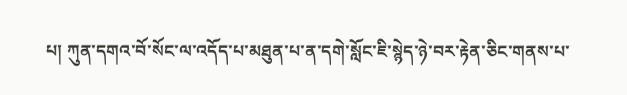པ། ཀུན་དགའ་བོ་སོང་ལ་འདོད་པ་མཐུན་པ་ན་དགེ་སློང་ཇི་སྙེད་ཉེ་བར་རྟེན་ཅིང་གནས་པ་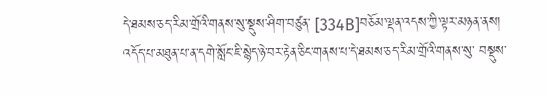དེ་ཐམས་ཅད་རིམ་གྲོའི་གནས་སུ་སྡུས་ཤིག་བཙུན་ [334B]བཅོམ་ལྡན་འདས་ཀྱི་ལྟར་མཉན་ནས། འདོད་པ་མཐུན་པ་ན་དགེ་སློང་ཇི་སྙེད་ཉེ་བར་རྟེན་ཅིང་གནས་པ་དེ་ཐམས་ཅད་རིམ་གྲོའི་གནས་སུ་ བསྡུས་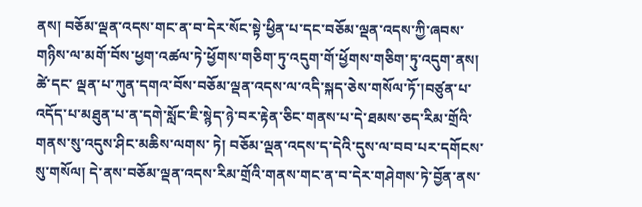ནས། བཅོམ་ལྡན་འདས་གང་ན་བ་དེར་སོང་སྟེ་ཕྱིན་པ་དང་བཅོམ་ལྡན་འདས་ཀྱི་ཞབས་གཉིས་ལ་མགོ་བོས་ཕྱག་འཚལ་ཏེ་ཕྱོགས་གཅིག་ཏུ་འདུག་གོ་ཕྱོགས་གཅིག་ཏུ་འདུག་ནས། ཚེ་དང་ ལྡན་པ་ཀུན་དགའ་བོས་བཅོམ་ལྡན་འདས་ལ་འདི་སྐད་ཅེས་གསོལ་ཏོ་།བཙུན་པ་འདོད་པ་མཐུན་པ་ན་དགེ་སློང་ཇི་སྙེད་ཉེ་བར་རྟེན་ཅིང་གནས་པ་དེ་ཐམས་ཅད་རིམ་གྲོའི་གནས་སུ་འདུས་ཤིང་མཆིས་ལགས་ ཏེ། བཅོམ་ལྡན་འདས་ད་དེའི་དུས་ལ་བབ་པར་དགོངས་སུ་གསོལ། དེ་ནས་བཅོམ་ལྡན་འདས་རིམ་གྲོའི་གནས་གང་ན་བ་དེར་གཤེགས་ཏེ་བྱོན་ནས་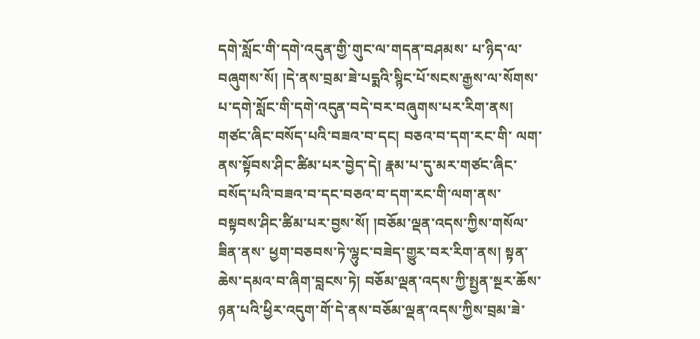དགེ་སློང་གི་དགེ་འདུན་གྱི་གུང་ལ་གདན་བཤམས་ པ་ཉིད་ལ་བཞུགས་སོ། །དེ་ནས་བྲམ་ཟེ་པདྨའི་སྙིང་པོ་སངས་རྒྱས་ལ་སོགས་པ་དགེ་སློང་གི་དགེ་འདུན་བདེ་བར་བཞུགས་པར་རིག་ནས། གཙང་ཞིང་བསོད་པའི་བཟའ་བ་དང། བཅའ་བ་དག་རང་གི་ ལག་ནས་སྟོབས་ཤིང་ཚིམ་པར་བྱེད་དེ། རྣམ་པ་དུ་མར་གཙང་ཞིང་བསོད་པའི་བཟའ་བ་དང་བཅའ་བ་དག་རང་གི་ལག་ནས་བསྟབས་ཤིང་ཚིམ་པར་བྱས་སོ། །བཅོམ་ལྡན་འདས་ཀྱིས་གསོལ་ཟིན་ནས་ ཕྱག་བཅབས་ཏེ་ལྷུང་བཟེད་གྱུར་བར་རིག་ནས། སྟན་ཆེས་དམའ་བ་ཞིག་བླངས་ཏེ། བཅོམ་ལྡན་འདས་ཀྱི་སྤྱན་སྔར་ཆོས་ཉན་པའི་ཕྱིར་འདུག་གོ་དེ་ནས་བཅོམ་ལྡན་འདས་ཀྱིས་བྲམ་ཟེ་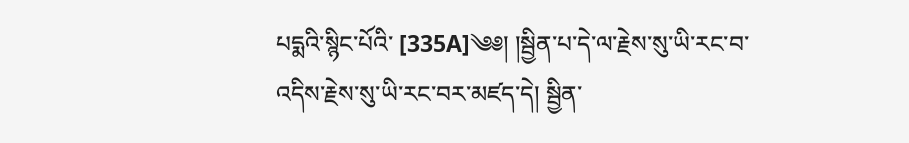པདྨའི་སྙིང་པོའི་ [335A]༄༅། །སྦྱིན་པ་དེ་ལ་རྗེས་སུ་ཡི་རང་བ་འདིས་རྗེས་སུ་ཡི་རང་བར་མཛད་དེ། སྦྱིན་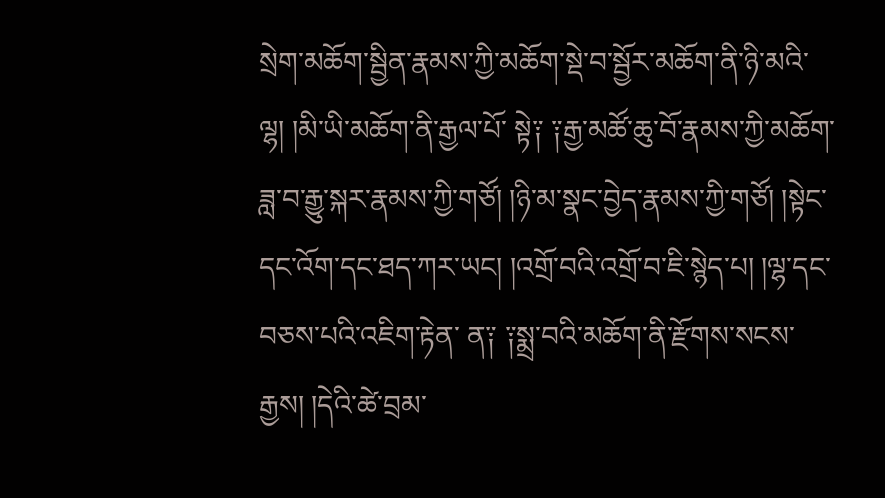སྲེག་མཆོག་སྦྱིན་རྣམས་ཀྱི་མཆོག་སྡེ་བ་སྦྱོར་མཆོག་ནི་ཉི་མའི་ལྷ། །མི་ཡི་མཆོག་ནི་རྒྱལ་པོ་ སྟེ༑ ༑རྒྱ་མཚོ་ཆུ་བོ་རྣམས་ཀྱི་མཆོག་ཟླ་བ་རྒྱུ་སྐར་རྣམས་ཀྱི་གཙོ། །ཉི་མ་སྣང་བྱེད་རྣམས་ཀྱི་གཙོ། །སྟེང་དང་འོག་དང་ཐད་ཀར་ཡང། །འགྲོ་བའི་འགྲོ་བ་ཇི་སྙེད་པ། །ལྷ་དང་བཅས་པའི་འཇིག་རྟེན་ ན༑ ༑སྨྲ་བའི་མཆོག་ནི་རྫོགས་སངས་རྒྱས། །དེའི་ཚེ་བྲམ་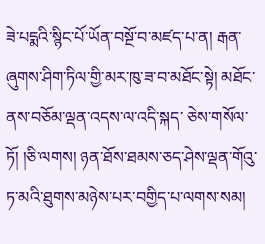ཟེ་པདྨའི་སྙིང་པོ་ཡོན་བསྔོ་བ་མཛད་པ་ན། རྒན་ཞུགས་ཤིག་ཏིལ་གྱི་མར་ཁུ་ཟ་བ་མཐོང་སྟེ། མཐོང་ནས་བཅོམ་ལྡན་འདས་ལ་འདི་སྐད་ ཅེས་གསོལ་ཏོ། །ཅི་ལགས། ཉན་ཐོས་ཐམས་ཅད་ཤེས་ལྡན་གོའུ་ཏ་མའི་ཐུགས་མཉེས་པར་བགྱིད་པ་ལགས་སམ།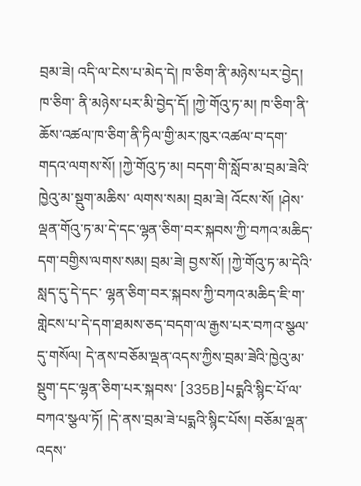བྲམ་ཟེ། འདི་ལ་ངེས་པ་མེད་དེ། ཁ་ཅིག་ནི་མཉེས་པར་བྱེད། ཁ་ཅིག་ ནི་མཉེས་པར་མི་བྱེད་དོ། །ཀྱེ་གོའུ་ཏ་མ། ཁ་ཅིག་ནི་ཆོས་འཚལ་ཁ་ཅིག་ནི་ཏིལ་གྱི་མར་ཁུར་འཚལ་བ་དག་གདའ་ལགས་སོ། །ཀྱེ་གོའུ་ཏ་མ། བདག་གི་སློབ་མ་བྲམ་ཟེའི་ཁྱེའུ་མ་སྡུག་མཆིས་ ལགས་སམ། བྲམ་ཟེ། འོངས་སོ། །ཤེས་ལྡན་གོའུ་ཏ་མ་དེ་དང་ལྷན་ཅིག་བར་སྐབས་ཀྱི་བཀའ་མཆིད་དག་བགྱིས་ལགས་སམ། བྲམ་ཟེ། བྱས་སོ། །ཀྱེ་གོའུ་ཏ་མ་དེའི་སླད་དུ་དེ་དང་ ལྷན་ཅིག་བར་སྐབས་ཀྱི་བཀའ་མཆིད་ཇི་ག་གླེངས་པ་དེ་དག་ཐམས་ཅད་བདག་ལ་རྒྱས་པར་བཀའ་སྩལ་དུ་གསོལ། དེ་ནས་བཅོམ་ལྡན་འདས་ཀྱིས་བྲམ་ཟེའི་ཁྱེའུ་མ་སྡུག་དང་ལྷན་ཅིག་པར་སྐབས་ [335B]པདྨའི་སྙིང་པོ་ལ་བཀའ་སྩལ་ཏོ། །དེ་ནས་བྲམ་ཟེ་པདྨའི་སྙིང་པོས། བཅོམ་ལྡན་འདས་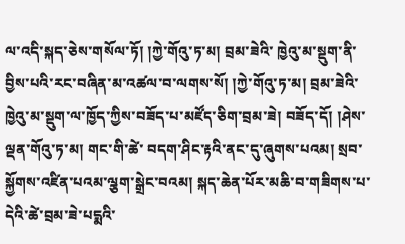ལ་འདི་སྐད་ཅེས་གསོལ་ཏོ། །ཀྱེ་གོའུ་ཏ་མ། བྲམ་ཟེའི་ ཁྱེའུ་མ་སྡུག་ནི་བྱིས་པའི་རང་བཞིན་མ་འཚལ་བ་ལགས་སོ། །ཀྱེ་གོའུ་ཏ་མ། བྲམ་ཟེའི་ཁྱེའུ་མ་སྡུག་ལ་ཁྱོད་ཀྱིས་བཟོད་པ་མཛོད་ཅིག་བྲམ་ཟེ། བཟོད་དོ། །ཤེས་ལྡན་གོའུ་ཏ་མ། གང་གི་ཚེ་ བདག་ཤིང་རྟའི་ནང་དུ་ཞུགས་པའམ། སྲབ་སྐྱོགས་འཛིན་པའམ་ལྕག་སྒྲེང་བའམ། སྐད་ཆེན་པོར་མཆི་བ་གཟིགས་པ་དེའི་ཚེ་བྲམ་ཟེ་པདྨའི་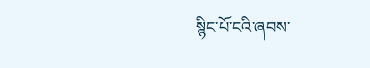སྙིང་པོ་ངའི་ཞབས་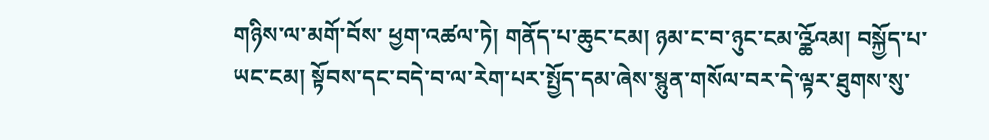གཉིས་ལ་མགོ་བོས་ ཕྱག་འཚལ་ཏེ། གནོད་པ་ཆུང་ངམ། ཉམ་ང་བ་ཉུང་ངམ་འྪོའམ། བསྐྱོད་པ་ཡང་ངམ། སྟོབས་དང་བདེ་བ་ལ་རེག་པར་སྤྱོད་དམ་ཞེས་སྙུན་གསོལ་བར་དེ་ལྟར་ཐུགས་སུ་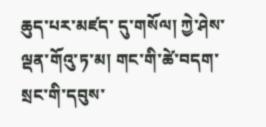ཆུད་པར་མཛད་ དུ་གསོལ། ཀྱེ་ཤེས་ལྡན་གོའུ་ཏ་མ། གང་གི་ཚེ་བདག་སྲང་གི་དབུས་